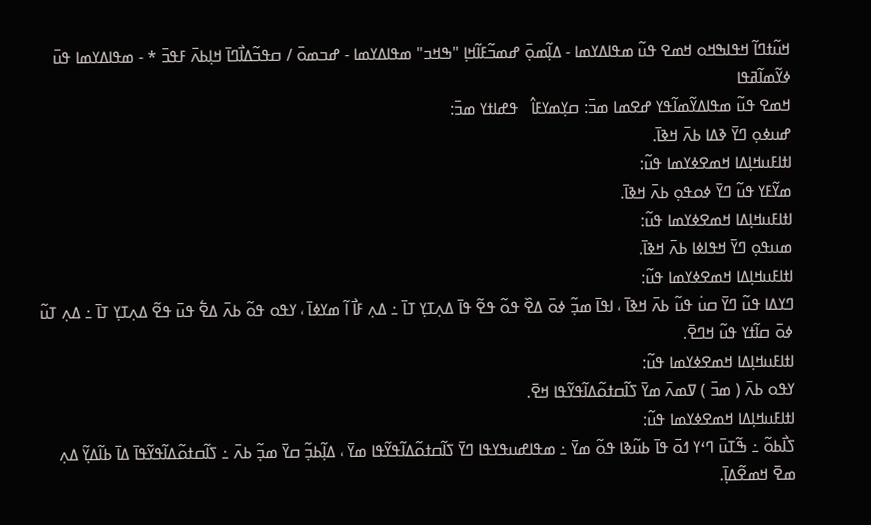ߞߎ߬ߙߣߊ߬ ߞߟߊߒߞߋ ߞߘߐ ߟߎ߬ ߘߟߊߡߌߘߊ - ߡߊ߲߬ߘߋ߲߫ ߝߘߏ߬ߓߊ߬ߞߊ߲ "ߒߞߏ" ߘߟߊߡߌߘߊ - ߝߏߘߋ߫ / ߛߟߏ߬ߡߊ߯ߣߊ߫ ߞߊ߲ߕߍ߫ ߓߟߏ߫ * - ߘߟߊߡߌߘߊ ߟߎ߫ ߦߌ߬ߘߊ߬ߥߟߊ
ߞߘߐ ߟߎ߬ ߘߟߊߡߌ߬ߘߊ߬ߟߌ ߝߐߘߊ ߘߏ߫: ߛߌ߲ߘߌߓߊ߮   ߟߝߊߙߌ ߘߏ߫:
ߝߎߦߋ߲ ߣߌ߫ ߢߡߊ ߕߍ߫ ߞߢߊ߫.
ߊߙߊߓߎߞߊ߲ߡߊ ߞߘߐߦߌߘߊ ߟߎ߬:
ߘߌ߬ߓߌ ߟߎ߬ ߣߌ߫ ߦߋߟߋ߲ ߕߍ߫ ߞߢߊ߫.
ߊߙߊߓߎߞߊ߲ߡߊ ߞߘߐߦߌߘߊ ߟߎ߬:
ߘߎߟߋ߲ ߣߌ߫ ߞߟߊߦߊ ߕߍ߫ ߞߢߊ߫.
ߊߙߊߓߎߞߊ߲ߡߊ ߞߘߐߦߌߘߊ ߟߎ߬:
ߣߌߡߊ ߟߎ߬ ߣߌ߫ ߛߎ߭ ߟߎ߬ ߕߍ߫ ߞߢߊ߫ ، ߊߟߊ߫ ߘߏ߲߬ ߦߋ߫ ߡߐ߰ ߟߋ߬ ߟߐ߬ ߟߊ߫ ߡߍ߲ߠߌ߲ ߠߊ߫ ߸ ߡߍ߲ ߓߊ߯ ߊ߬ ߘߌߦߊ߫ ، ߌߟߋ ߟߋ߬ ߕߍ߫ ߡߐ߱ ߟߎ߫ ߟߐ߬ ߡߍ߲ߠߌ߲ ߠߊ߫ ߸ ߡߍ߲ ߠߎ߬ ߦߋ߫ ߛߊ߬ߙߌ ߟߎ߬ ߞߣߐ߫.
ߊߙߊߓߎߞߊ߲ߡߊ ߞߘߐߦߌߘߊ ߟߎ߬:
ߌߟߋ ߕߍ߫ ( ߘߏ߫ ) ߜߘߍ߫ ߘߌ߫ ߖߊ߬ߛߙߋ߬ߡߊ߬ߟߌ߬ߟߊ ߞߐ߫.
ߊߙߊߓߎߞߊ߲ߡߊ ߞߘߐߦߌߘߊ ߟߎ߬:
ߖߊ߯ߕߋ߬ ߸ ߒ߬ߠߎ߫ ߣߵߌ ߗߋ߫ ߟߊ߫ ߕߎ߬ߢߊ ߟߋ߬ ߘߌ߫ ߸ ߘߟߊߝߎߟߌߟߊ ߣߌ߫ ߖߊ߬ߛߙߋ߬ߡߊ߬ߟߌ߬ߟߊ ߘߌ߫ ، ߡߊ߲߬ߕߏ߲߬ ߛߌ߫ ߘߏ߲߬ ߕߍ߫ ߸ ߖߊ߬ߛߙߋ߬ߡߊ߬ߟߌ߬ߟߊ߫ ߡߊ߫ ߕߊ߬ߡߌ߲߬ ߡߍ߲ ߘߐ߫ ߞߘߐ߬ߡߊ߲߫.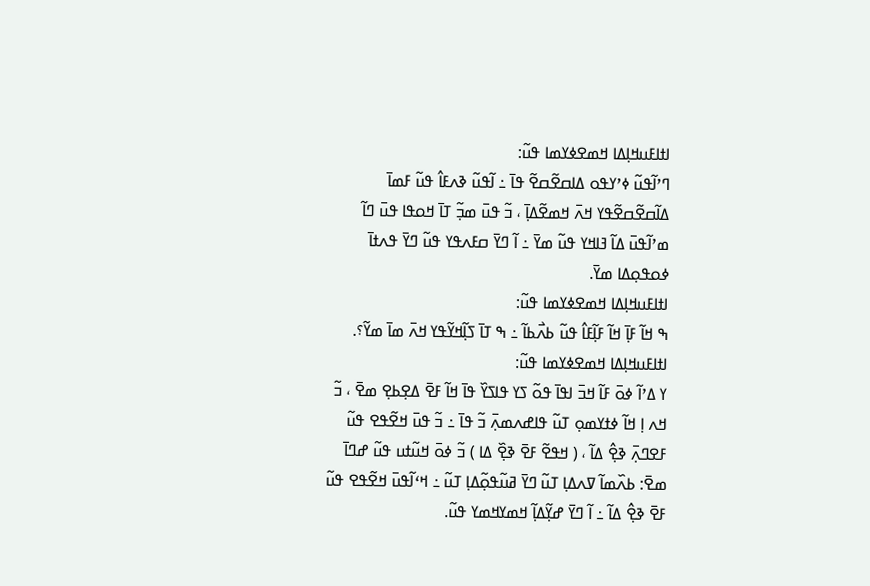ߊߙߊߓߎߞߊ߲ߡߊ ߞߘߐߦߌߘߊ ߟߎ߬:
ߣߴߊ߬ߟߎ߬ ߦߴߌߟߋ ߡߊߛߐ߬ߛߐ߬ ߟߊ߫ ߸ ߊ߬ߟߎ߬ ߢߍߓߊ߮ ߟߎ߬ ߓߘߊ߫ ߡߊ߬ߛߐ߬ߛߐ߬ߟߌ ߞߍ߫ ߞߘߐ߬ߡߊ߲߫ ، ߏ߬ ߟߎ߫ ߘߏ߲߬ ߠߊ߫ ߞߋߟߊ ߟߎ߫ ߣߊ߬ ߘߴߊ߬ߟߎ߫ ߡߊ߬ ߔߊߞߌ ߟߎ߬ ߘߌ߫ ߸ ߊ߬ ߣߌ߫ ߛߓߍߟߌ ߟߎ߬ ߣߌ߫ ߟߍߙߊ߫ ߦߋߟߋ߲ߡߊ ߘߌ߫.
ߊߙߊߓߎߞߊ߲ߡߊ ߞߘߐߦߌߘߊ ߟߎ߬:
ߒ ߞߊ߬ ߓߊ߲߫ ߞߊ߬ ߓߊ߲߬ߓߊ߮ ߟߎ߬ ߕߍ߯ߕߊ߬ ߸ ߒ ߠߊ߫ ߖߊ߲߬ߞߌ߬ߟߌ ߞߍ߫ ߘߊ߫ ߘߌ߬؟.
ߊߙߊߓߎߞߊ߲ߡߊ ߞߘߐߦߌߘߊ ߟߎ߬:
ߌ ߡߴߊ߬ ߦߋ߫ ߓߊ߬ ߞߏ߫ ߊߟߊ߫ ߟߋ߬ ߖߌ ߟߊߖߌ߰ ߟߊ߫ ߞߊ߬ ߓߐ߫ ߡߐ߲ߕߐ߲ ߘߐ߫ ، ߏ߬ ߞߍ ߊ߲ ߞߊ߬ ߦߙߌߘߋ߲ ߠߎ߬ ߟߊߝߍߘߍ߲߫ ߏ߬ ߟߊ߫ ߸ ߏ߬ ߟߎ߫ ߞߐ߬ߟߐ ߟߎ߬ ߓߐߣߍ߲߫ ߢߐ߲߮ ߡߊ߬ ، ( ߞߟߐ߬ ߓߐ߫ ߢߐ߲߰ ߡߊ ) ߏ߬ ߦߋ߫ ߞߎ߬ߙߎ ߟߎ߬ ߝߣߊ߫ ߘߐ߫: ߕߍ߰ߘߊ߬ ߜߍߡߊ߲ ߠߎ߬ ߣߌ߫ ߥߎ߬ߟߋ߲߬ߡߊ߲ ߠߎ߬ ߸ ߞߵߊ߬ߟߎ߫ ߞߐ߬ߟߐ ߟߎ߬ ߓߐ߫ ߢߐ߲߮ ߡߊ߬ ߸ ߊ߬ ߣߌ߫ ߝߌ߲߬ߡߊ߲߬ ߞߘߌߞߘߌ ߟߎ߬.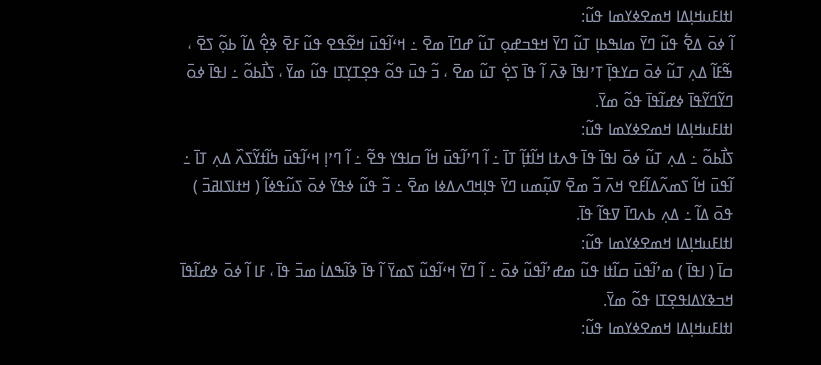ߊߙߊߓߎߞߊ߲ߡߊ ߞߘߐߦߌߘߊ ߟߎ߬:
ߊ߬ ߦߋ߫ ߡߐ߱ ߟߎ߬ ߣߌ߫ ߘߊߒߕߊ߲ ߠߎ߬ ߣߌ߫ ߞߟߏߝߋ߲ ߠߎ߬ ߝߣߊ߫ ߘߐ߫ ߸ ߞߵߊ߬ߟߎ߫ ߞߐ߬ߟߐ ߟߎ߬ ߓߐ߫ ߢߐ߲߮ ߡߊ߬ ߕߋ߲߬ ߖߐ߫ ، ߒ߬ߓߊ߬ ߡߍ߲ ߠߎ߬ ߦߋ߫ ߛߌߟߊ߲߫ ߠߴߊߟߊ߫ ߢߍ߫ ߊ߬ ߟߊ߫ ߖߐ߲߭ ߠߎ߬ ߘߐ߫ ، ߏ߬ ߟߎ߫ ߟߋ߬ ߟߐ߲ߠߌ߲ߠߊ ߟߎ߬ ߘߌ߫ ، ߖߊ߯ߕߋ߬ ߸ ߊߟߊ߫ ߦߋ߫ ߣߌ߬ߣߌ߬ߟߊ߫ ߦߝߊ߬ߟߊ߫ ߟߋ߬ ߘߌ߫.
ߊߙߊߓߎߞߊ߲ߡߊ ߞߘߐߦߌߘߊ ߟߎ߬:
ߖߊ߯ߕߋ߬ ߸ ߡߍ߲ ߠߎ߬ ߦߋ߫ ߊߟߊ߫ ߟߊ߫ ߟߍߙߊ ߞߊ߬ߙߊ߲߬ ߠߊ߫ ߸ ߊ߬ ߣߴߊ߬ߟߎ߫ ߞߊ߬ ߛߊߟߌ ߟߐ߬ ߸ ߊ߬ ߣߴߊ߲ ߞߵߊ߬ߟߎ߫ ߤߊ߬ߙߌ߬ߖߍ߰ ߡߍ߲ ߠߊ߫ ߸ ߊ߬ߟߎ߫ ߞߊ߬ ߖߘߍ߬ߡߊ߬ߓߐ ߞߍ߫ ߏ߬ ߘߐ߫ ߜߎ߲߬ߘߎ ߣߌ߫ ߟߊ߲ߞߣߍߡߦߊ ߘߐ߫ ߸ ߏ߬ ߟߎ߬ ߦߟߌ߫ ߦߋ߫ ߖߎ߬ߟߦߊ߬ ( ߞߙߊߖߊߥߏ߫ ) ߟߋ߫ ߡߊ߬ ߸ ߡߍ߲ ߕߍߣߊ߫ ߜߟߊ߬ ߟߊ߫.
ߊߙߊߓߎߞߊ߲ߡߊ ߞߘߐߦߌߘߊ ߟߎ߬:
ߛߊ߫ ( ߊߟߊ߫ ) ߘߴߊ߬ߟߎ߫ ߛߊ߬ߙߊ ߟߎ߬ ߘߝߴߊ߬ߟߎ߬ ߦߋ߫ ߸ ߊ߬ ߣߌ߫ ߞߵߊ߬ߟߎ߬ ߖߘߌ߫ ߊ߬ ߟߊ߫ ߢߊ߬ߒߡߊ߭ ߘߏ߫ ߟߊ߫ ، ߓߊ ߊ߬ ߦߋ߫ ߦߝߊ߬ߟߊ߫ ߞߏߢߌߡߊߟߐ߲ߠߊ ߟߋ߬ ߘߌ߫.
ߊߙߊߓߎߞߊ߲ߡߊ ߞߘߐߦߌߘߊ ߟߎ߬: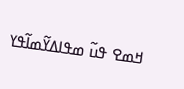ߞߘߐ ߟߎ߬ ߘߟߊߡߌ߬ߘߊ߬ߟߌ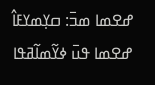ߝߐߘߊ ߘߏ߫: ߛߌ߲ߘߌߓߊ߮
ߝߐߘߊ ߟߎ߫ ߦߌ߬ߘߊ߬ߥߟߊ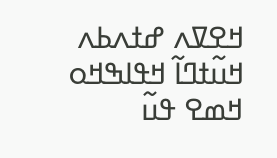ߞߐߜߍ ߝߙߍߕߍ
ߞߎ߬ߙߣߊ߬ ߞߟߊߒߞߋ ߞߘߐ ߟߎ߬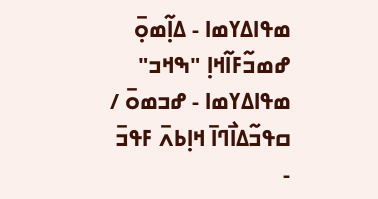ߘߟߊߡߌߘߊ - ߡߊ߲߬ߘߋ߲߫ ߝߘߏ߬ߓߊ߬ߞߊ߲ "ߒߞߏ" ߘߟߊߡߌߘߊ - ߝߏߘߋ߫ / ߛߟߏ߬ߡߊ߯ߣߊ߫ ߞߊ߲ߕߍ߫ ߓߟߏ߫ -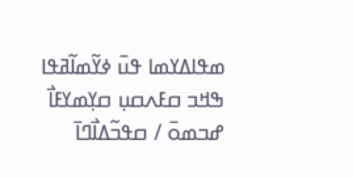ߘߟߊߡߌߘߊ ߟߎ߫ ߦߌ߬ߘߊ߬ߥߟߊ
ߒߞߏ ߛߓߍߛߎ߲ ߛߌ߲ߘߌߓߊ߯ ߝߏߘߋ߫ / ߛߟߏ߬ߡߊ߯ߣߊ߫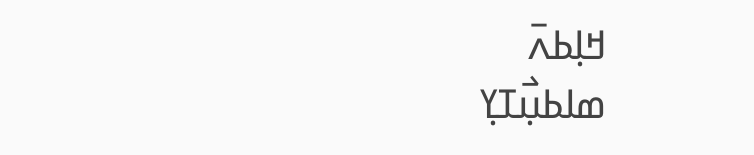ߞߊ߲ߕߍ߫
ߘߊߕߎ߲߯ߠߌ߲